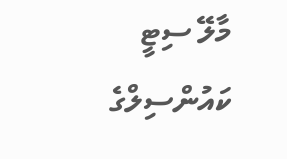މާލޭ ސިޓީ ކައުންސިލްގެ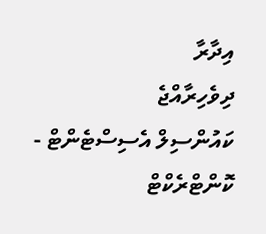އިދާރާ
ދިވެހިރާއްޖެ
ކައުންސިލް އެސިސްޓެންޓް - ކޮންޓްރެކްޓް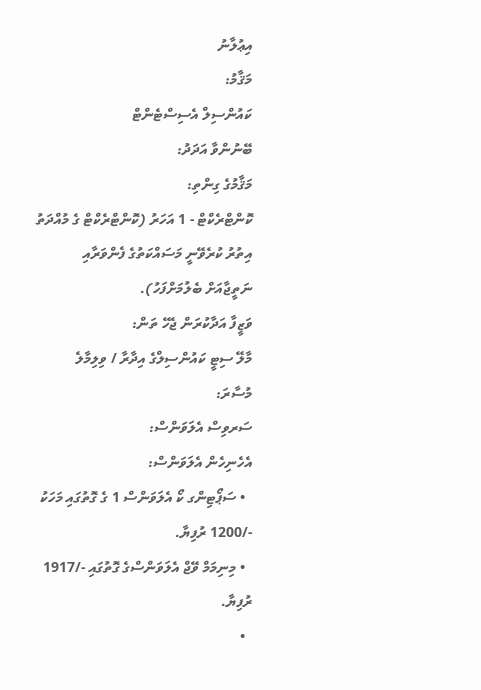އިޢުލާނު
މަޤާމު:
ކައުންސިލް އެސިސްޓެންޓް
ބޭނުންވާ އަދަދު:
މަޤާމުގެ ގިންތި:
ކޮންޓްރެކްޓް - 1 އަހަރު (ކޮންޓްރެކްޓް ގެ މުއްދަތު އިތުރު ކުރެވޭނީ މަސައްކަތުގެ ފެންވަރާއި ނަތީޖާއަށް ބެލުމަށްފަހު).
ވަޒީފާ އަދާކުރަން ޖެހޭ ތަން:
މާލޭ ސިޓީ ކައުންސިލްގެ އިދާރާ / ވިލިމާލެ
މުސާރަ:
ސަރވިސް އެލަވަންސް:
އެހެނިހެން އެލަވަންސް:
  • ސަޕޯޓިންގ ކޯ އެލަވަންސް 1 ގެ ގޮތުގައި މަހަކު -/1200 ރުފިޔާ.
  • މިނިމަމް ވޭޖް އެލަވަންސްގެ ގޮތުގައި -/1917 ރުފިޔާ.
  •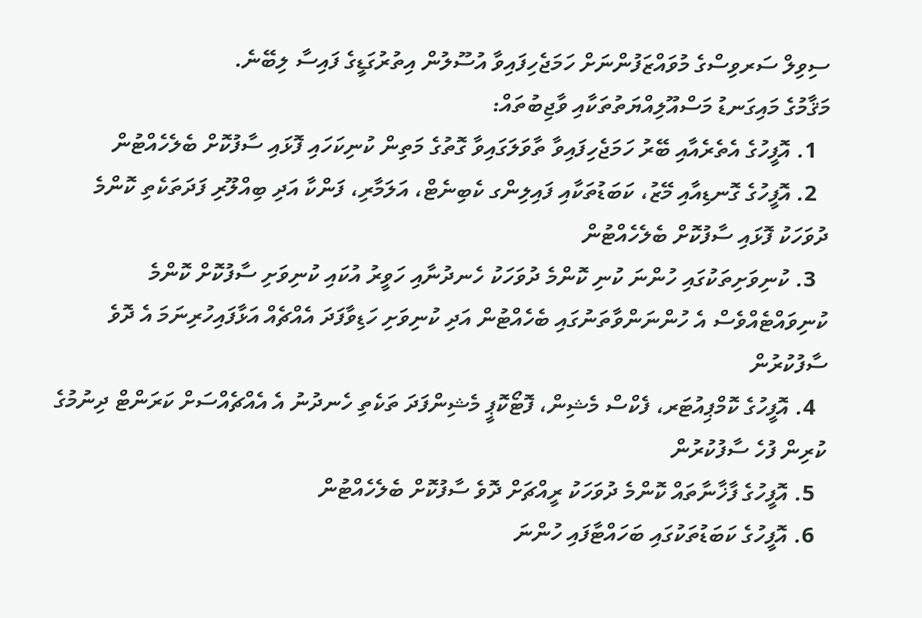ސިވިލް ސަރވިސްގެ މުވައްޒަފުންނަށް ހަމަޖެހިފައިވާ އުސޫލުން އިތުރުގަޑީގެ ފައިސާ ލިބޭނެ.
މަޤާމުގެ މައިގަނޑު މަސްއޫލިއްޔަތުތަކާއި ވާޖިބުތައް:
  1. އޮފީހުގެ އެތެރެއާއި ބޭރު ހަމަޖެހިފައިވާ ތާވަލަގައިވާ ގޮތުގެ މަތިން ކުނިކަހައި ފޮޅައި ސާފުކޮށް ބެލެހެއްޓުން
  2. އޮފީހުގެ ގޮނޑިއާއި މޭޒު، ކަބަޑުތަކާއި ފައިލިންގ ކެބިނެޓް، އަލަމާރި، ފަންކާ އަދި ބިއްލޫރި ފަދަތަކެތި ކޮންމެ ދުވަހަކު ފޮޅައި ސާފުކޮށް ބެލެހެއްޓުން
  3. ކުނިވަށިތަކުގައި ހުންނަ ކުނި ކޮންމެ ދުވަހަކު ހެނދުނާއި ހަވީރު އުކައި ކުނިވަށި ސާފުކޮށް ކޮންމެ ކުނިވައްޓެއްވެސް އެ ހުންނަންވާތަނުގައި ބެހެއްޓުން އަދި ކުނިވަށި ހަޑިވާފަދަ އެއްޗެއް އަޅާފައިހުރިނަމަ އެ ދޮވެ ސާފުކުރުން
  4. އޮފީހުގެ ކޮމްޕިއުޓަރ، ފެކްސް މެޝިން، ފޮޓޯކޮޕީ މެޝިންފަދަ ތަކެތި ހެނދުނު އެ އެއްޗެއްސަށް ކަރަންޓް ދިނުމުގެ ކުރިން ފުހެ ސާފުކުރުން
  5. އޮފީހުގެ ފާޚާނާތައް ކޮންމެ ދުވަހަކު ރީއްޗަށް ދޮވެ ސާފުކޮށް ބެލެހެއްޓުން
  6. އޮފީހުގެ ކަބަޑުތަކުގައި ބަހައްޓާފައި ހުންނަ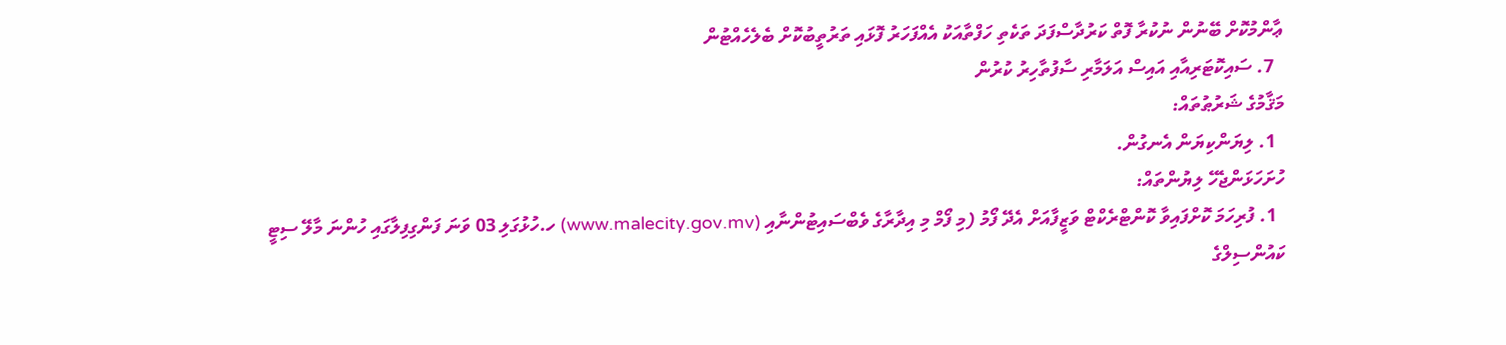ޢާންމުކޮށް ބޭނުން ނުކުރާ ފޮތް ކަރުދާސްފަދަ ތަކެތި ހަފްތާއަކު އެއްފަހަރު ފޮޅައި ތަރުތީބުކޮށް ބެލެހެއްޓުން
  7. ސައިކޮޓަރިއާއި އައިސް އަލަމާރި ސާފުތާހިރު ކުރުން
މަޤާމުގެ ޝަރުޠުތައް:
  1. ލިޔަންކިޔަން އެނގުން.
ހުށަހަޅަންޖެހޭ ލިޔުންތައް:
  1. ފުރިހަމަ ކޮށްފައިވާ ކޮންޓްރެކްޓް ވަޒީފާއަށް އެދޭ ފޯމު (މި ފޯމް މި އިދާރާގެ ވެބްސައިޓުންނާއި (www.malecity.gov.mv) ހ.ހުޅުގަލި 03 ވަނަ ފަންގިފިލާގައި ހުންނަ މާލޭ ސިޓީ ކައުންސިލްގެ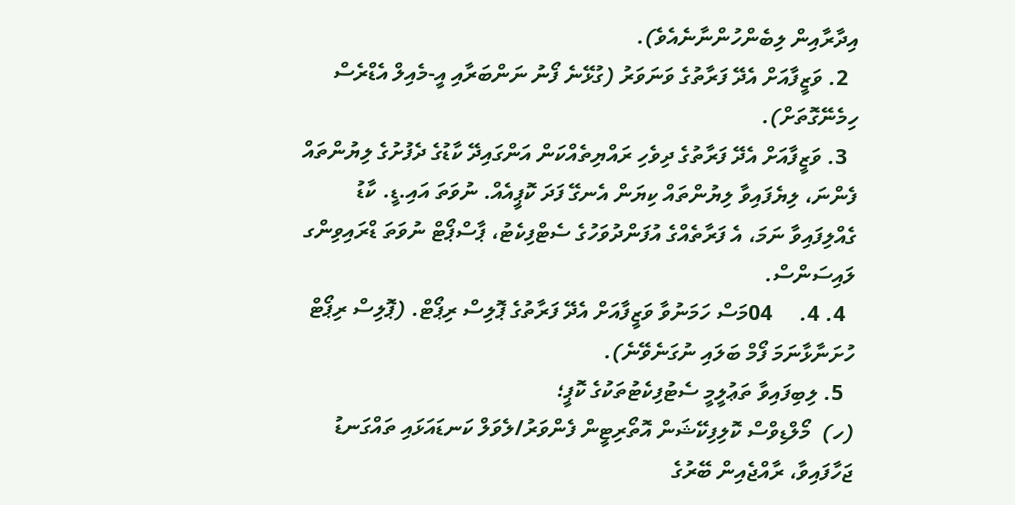އިދާރާއިން ލިބެންހުންނާނެއެވެ).
  2. ވަޒީފާއަށް އެދޭ ފަރާތުގެ ވަނަވަރު (ގުޅޭނެ ފޯނު ނަންބަރާއި އީ-މެއިލް އެޑްރެސް ހިމެނޭގޮތަށް).
  3. ވަޒީފާއަށް އެދޭ ފަރާތުގެ ދިވެހި ރައްޔިތެއްކަން އަންގައިދޭ ކާޑުގެ ދެފުށުގެ ލިޔުންތައް ފެންނަ، ލިޔެފައިވާ ލިޔުންތައް ކިޔަން އެނގޭ ފަދަ ކޮޕީއެއް. ނުވަތަ އައި.ޑީ. ކާޑު ގެއްލިފައިވާ ނަމަ، އެ ފަރާތެއްގެ އުފަންދުވަހުގެ ސެޓްފިކެޓު، ޕާސްޕޯޓް ނުވަތަ ޑްރައިވިންގ ލައިސަންސް.
  4. 4.     04މަސް ހަމަނުވާ ވަޒީފާއަށް އެދޭ ފަރާތުގެ ޕޮލިސް ރިޕޯޓް. (ޕޮލިސް ރިޕޯޓް ހުށަނާޅާނަމަ ފޯމް ބަލައި ނުގަނެވޭނެ).
  5. ލިބިފައިވާ ތަޢުލީމީ ސެޓުފިކެޓުތަކުގެ ކޮޕީ؛
(ހ)  މޯލްޑިވްސް ކޮލިފިކޭޝަން އޮތޯރިޓީން ފެންވަރު/ލެވަލް ކަނޑައަޅައި ތައްގަނޑު ޖަހާފައިވާ، ރާއްޖެއިން ބޭރުގެ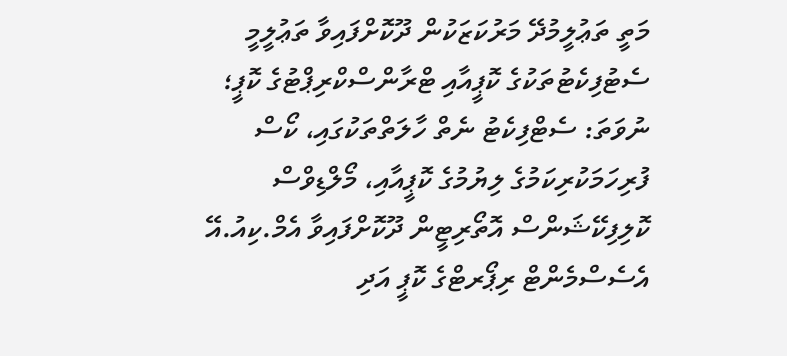މަތީ ތަޢުލީމުދޭ މަރުކަޒަކުން ދޫކޮށްފައިވާ ތަޢުލީމީ ސެޓުފިކެޓުތަކުގެ ކޮޕީއާއި ޓްރާންސްކްރިޕްޓުގެ ކޮޕީ؛ ނުވަތަ: ސެޓްފިކެޓު ނެތް ހާލަތްތަކުގައި، ކޯސް ފުރިހަމަކުރިކަމުގެ ލިޔުމުގެ ކޮޕީއާއި، މޯލްޑިވްސް ކޮލިފިކޭޝަންސް އޮތޯރިޓީން ދޫކޮށްފައިވާ އެމް.ކިއު.އޭ އެސެސްމެންޓް ރިޕޯރޓްގެ ކޮޕީ އަދި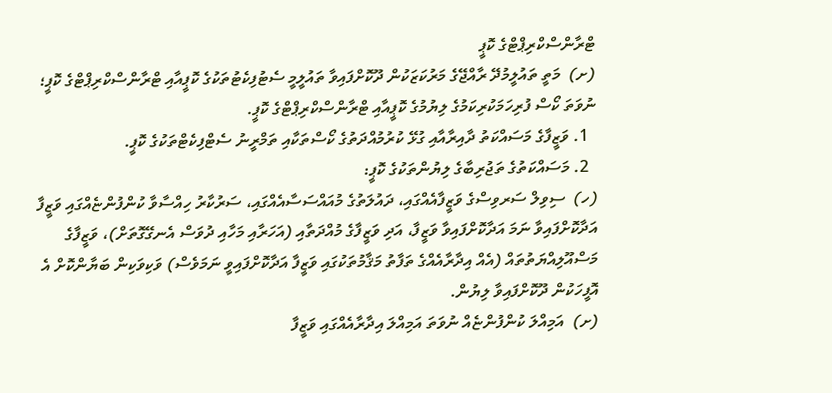ޓްރާންސްކްރިޕްޓްގެ ކޮޕީ
(ށ)  މަތީ ތައުލީމުދޭ ރާއްޖޭގެ މަރުކަޒަކުން ދޫކޮށްފައިވާ ތައުލީމީ ސެޓުފިކެޓުތަކުގެ ކޮޕީއާއި ޓްރާންސްކްރިޕްޓްގެ ކޮޕީ؛ ނުވަތަ ކޯސް ފުރިހަމަކުރިކަމުގެ ލިޔުމުގެ ކޮޕީއާއި ޓްރާންސްކްރިޕްޓްގެ ކޮޕީ.
  1. ވަޒީފާގެ މަސައްކަތު ދާއިރާއާއި ގުޅޭ ކުރުމުއްދަތުގެ ކޯސްތަކާއި ތަމްރީނު ސެޓްފިކެޓްތަކުގެ ކޮޕީ.
  2. މަސައްކަތުގެ ތަޖުރިބާގެ ލިޔުންތަކުގެ ކޮޕީ:
(ހ)  ސިވިލް ސަރވިސްގެ ވަޒީފާއެއްގައި، ދައުލަތުގެ މުއައްސަސާއެއްގައި، ސަރުކާރު ހިއްސާވާ ކުންފުންޏެއްގައި ވަޒީފާ އަދާކޮށްފައިވާ ނަމަ އަދާކޮށްފައިވާ ވަޒީފާ، އަދި ވަޒީފާގެ މުއްދަތާއި (އަހަރާއި މަހާއި ދުވަސް އެނގޭގޮތަށް)، ވަޒީފާގެ މަސްއޫލިއްޔަތުތައް (އެއް އިދާރާއެއްގެ ތަފާތު މަޤާމުތަކުގައި ވަޒީފާ އަދާކޮށްފައިވީ ނަމަވެސް) ވަކިވަކިން ބަޔާންކޮށް އެ އޮފީހަކުން ދޫކޮށްފައިވާ ލިޔުން.
(ށ)  އަމިއްލަ ކުންފުންޏެއް ނުވަތަ އަމިއްލަ އިދާރާއެއްގައި ވަޒީފާ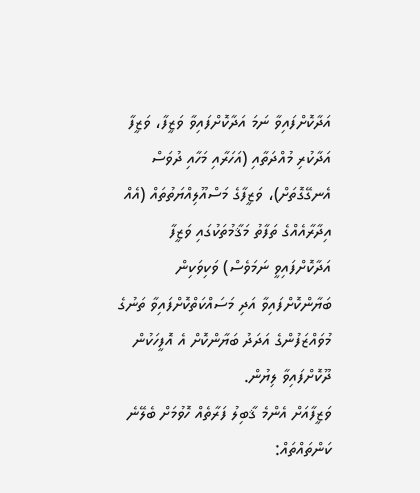އަދާކޮށްފައިވާ ނަމަ އަދާކޮށްފައިވާ ވަޒީފާ، ވަޒީފާ އަދާކުރި މުއްދަތާއި (އަހަރާއި މަހާއި ދުވަސް އެނގޭގޮތަށް)، ވަޒީފާގެ މަސްއޫލިއްޔަތުތައް (އެއް އިދާރާއެއްގެ ތަފާތު މަޤާމުތަކުގައި ވަޒީފާ އަދާކޮށްފައިވީ ނަމަވެސް) ވަކިވަކިން ބަޔާންކޮށްފައިވާ އަދި މަސައްކަތްކޮށްފައިވާ ތަނުގެ މުވައްޒަފުންގެ އަދަދު ބަޔާންކޮށް އެ އޮފީހަކުން ދޫކޮށްފައިވާ ލިޔުން.
ވަޒީފާއަށް އެންމެ ޤާބިލު ފަރާތެއް ހޮވުމަށް ބެލޭނެ ކަންތައްތައް: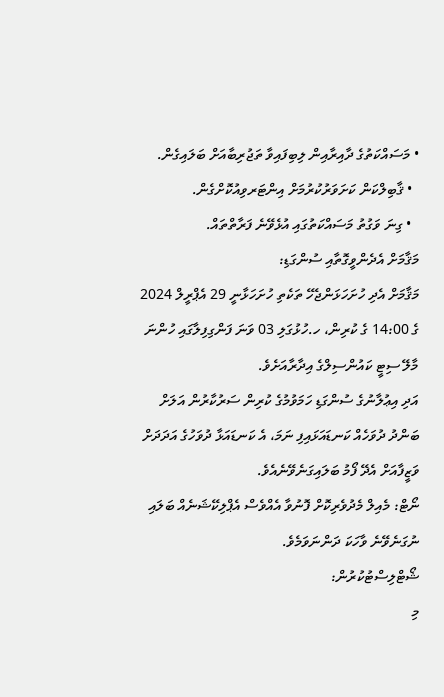• މަސައްކަތުގެ ދާއިރާއިން ލިބިފައިވާ ތަޖުރިބާއަށް ބަލައިގެން.
  • ޤާބިލްކަން ކަށަވަރުކުރުމަށް އިންޓަރވިއުކޮށްގެން.
  • ގިނަ ވަގުތު މަސައްކަތުގައި އުޅެވޭނެ ފަރާތްތައް.
މަޤާމަށް އެދެންވީގޮތާއި ސުންގަޑި:
މަޤާމަށް އެދި ހުށަހަޅަންޖެހޭ ތަކެތި ހުށަހަޅާނީ 29 އެޕްރީލް 2024 ގެ 14:00 ގެ ކުރިން، ހ.ހުޅުގަލި 03 ވަނަ ފަންގިފިލާގައި ހުންނަ މާލޭ ސިޓީ ކައުންސިލްގެ އިދާރާއަށެވެ.
އަދި އިޢުލާނުގެ ސުންގަޑި ހަމަވުމުގެ ކުރިން ސަރުކާރުން އަލަށް ބަންދު ދުވަހެއް ކަނޑައަޅައިފި ނަމަ، އެ ކަނޑައަޅާ ދުވަހުގެ އަދަދަށް ވަޒީފާއަށް އެދޭ ފޯމު ބަލައިގަނެވޭނެއެވެ.
ނޯޓް: މެއިލް މެދުވެރިކޮށް ފޮނުވާ އެއްވެސް އެޕްލިކޭޝަނެއް ބަލައި ނުގަނެވޭނެ ވާހަކަ ދަންނަވަމެވެ.
ޝޯޓްލިސްޓުކުރުން:
މި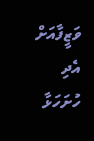ވަޒީފާއަށް އެދި ހުށަހަޅާ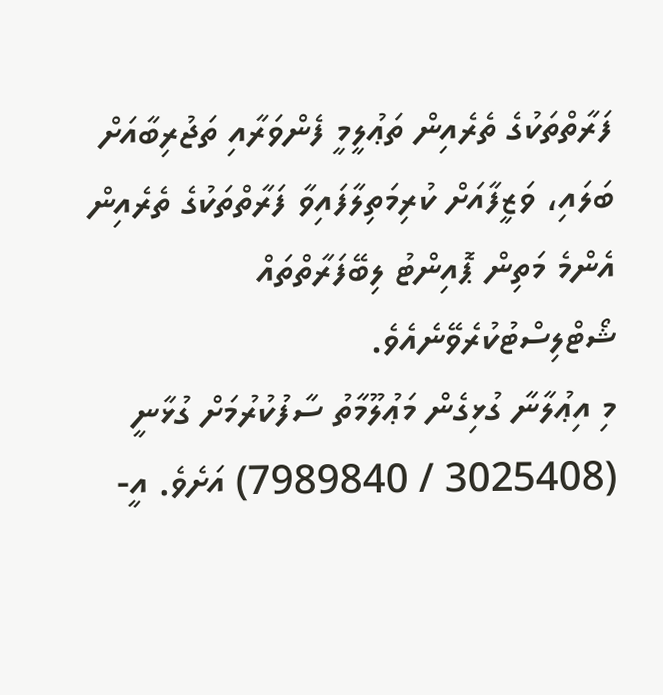ފަރާތްތަކުގެ ތެރެއިން ތަޢުލީމީ ފެންވަރާއި ތަޖުރިބާއަށް ބަލައި، ވަޒީފާއަށް ކުރިމަތިލާފައިވާ ފަރާތްތަކުގެ ތެރެއިން އެންމެ މަތިން ޕޮއިންޓު ލިބޭފަރާތްތައް ޝޯޓްލިސްޓުކުރެވޭނެއެވެ.
މި އިޢުލާނާ ގުޅިގެން މަޢުލޫމާތު ސާފުކުރުމަށް ގުޅާނީ (3025408 / 7989840) އަށެވެ. އީ-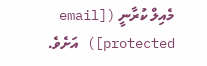މެއިލް ކުރާނީ ([email protected]) އަށެވެ.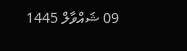09 ޝައްވާލް 1445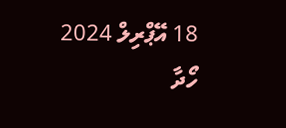18 އޭޕްރިލް 2024
ހޯދާ